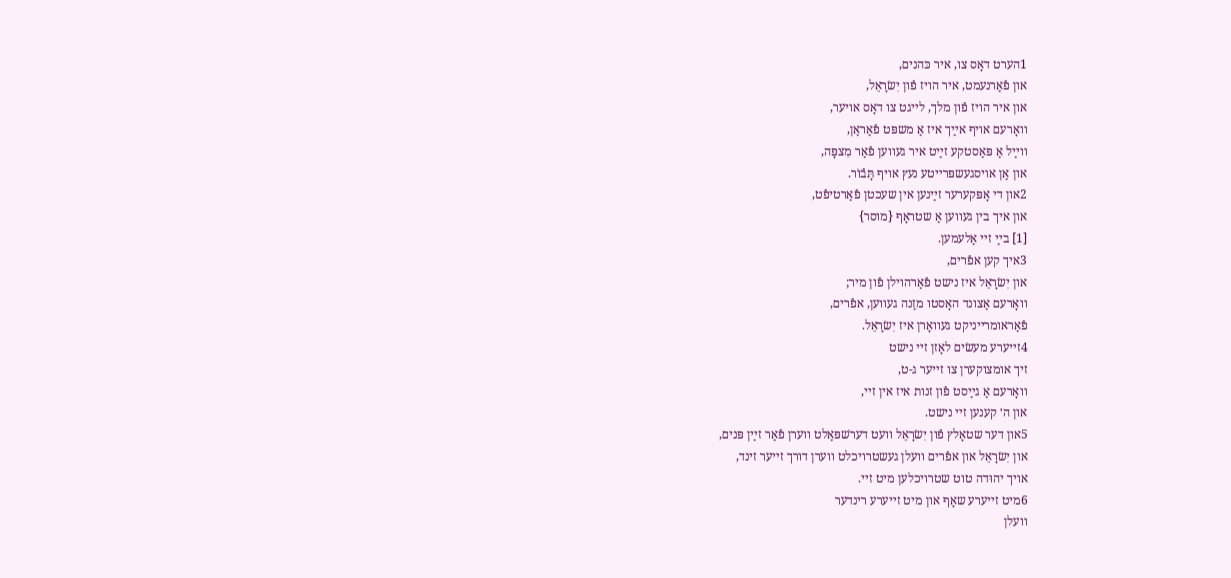1הערט דאָס צו, איר כּהנים,
און פֿאַרנעמט, איר הױז פֿון יִשׂרָאֵל,
און איר הױז פֿון מלך, לײגט צו דאָס אױער,
װאָרעם אױף אײַך איז אַ משפּט פֿאַראַן,
װײַל אַ פּאַסטקע זײַט איר געװען פֿאַר מִצפָּה,
און אַן אױסגעשפּרײטע נעץ אױף תָּבֿוֹר.
2און די אָפּקערער זײַנען אין שעכטן פֿאַרטיפֿט,
און איך בין געװען אַ שטראָף {מוסר}
[1] בײַ זײ אַלעמען.
3איך קען אפֿרים,
און יִשׂרָאֵל איז נישט פֿאַרהױלן פֿון מיר;
װאָרעם אַצונד האָסטו מזַנה געװען, אפֿרים,
פֿאַראומרײניקט געװאָרן איז יִשׂרָאֵל.
4זײערע מעשׂים לאָזן זײ נישט
זיך אומצוקערן צו זײער ג-ט,
װאָרעם אַ גײַסט פֿון זנות איז אין זײ,
און ה׳ קענען זײ נישט.
5און דער שטאָלץ פֿון יִשׂרָאֵל װעט דערשׁפּאַלט װערן פֿאַר זײַן פּנים,
און יִשׂרָאֵל און אפֿרים װעלן געשטרױכלט װערן דורך זײער זינד,
אױך יהוּדה טוט שטרױכלען מיט זײ.
6מיט זײערע שאָף און מיט זײערע רינדער
װעלן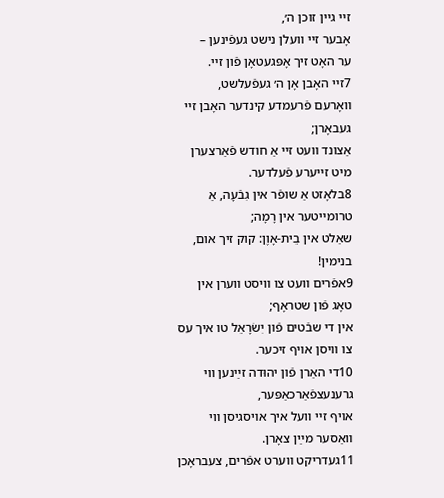זײ גײן זוכן ה׳,
אָבער זײ װעלן נישט געפֿינען –
ער האָט זיך אָפּגעטאָן פֿון זײ.
7זײ האָבן אָן ה׳ געפֿעלשט,
װאָרעם פֿרעמדע קינדער האָבן זײ געבאָרן;
אַצונד װעט זײ אַ חודש פֿאַרצערן מיט זײערע פֿעלדער.
8בלאָזט אַ שופֿר אין גִבֿעָה, אַ טרומײטער אין רָמָה;
שאַלט אין בֵית-אָוֶן: קוק זיך אום, בנימין!
9אפֿרים װעט צו װיסט װערן אין טאָג פֿון שטראָף;
אין די שבֿטים פֿון יִשׂרָאֵל טו איך עס צו װיסן אױף זיכער.
10די האַרן פֿון יהוּדה זײַנען װי גרענעצפֿאַרכאַפּער,
אױף זײ װעל איך אױסגיסן װי װאַסער מײַן צאָרן.
11געדריקט װערט אפֿרים, צעבראָכן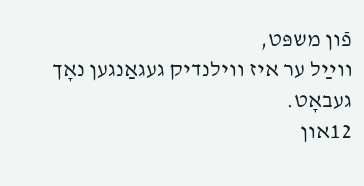פֿון משפּט,
װײַל ער איז װילנדיק געגאַנגען נאָך געבאָט.
12און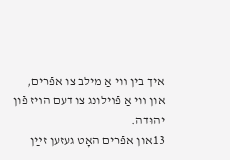איך בין װי אַ מילב צו אפֿרים,
און װי אַ פֿױלונג צו דעם הױז פֿון יהוּדה.
13און אפֿרים האָט געזען זײַן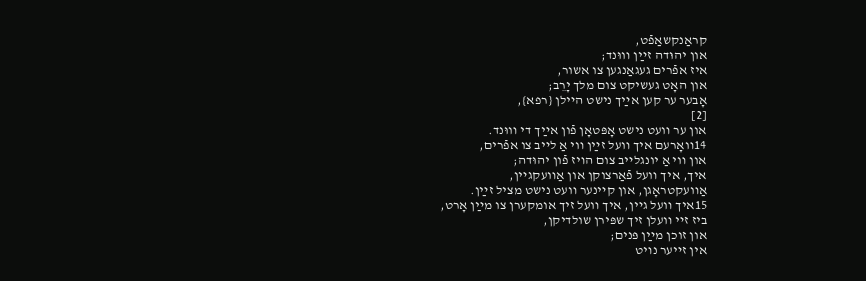קראַנקשאַפֿט,
און יהוּדה זײַן װוּנד;
איז אפֿרים געגאַנגען צו אשור,
און האָט געשיקט צום מלך יָרֵב;
אָבער ער קען אײַך נישט הײלן {רפא},
[2]
און ער װעט נישט אָפּטאָן פֿון אײַך די װוּנד.
14װאָרעם איך װעל זײַן װי אַ לײב צו אפֿרים,
און װי אַ יונגלײב צום הױז פֿון יהוּדה;
איך, איך װעל פֿאַרצוקן און אַװעקגײן,
אַװעקטראָגן, און קײנער װעט נישט מציל זײַן.
15איך װעל גײן, איך װעל זיך אומקערן צו מײַן אָרט,
ביז זײ װעלן זיך שפּירן שולדיקן,
און זוכן מײַן פּנים;
אין זײער נױט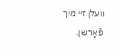װעלן זײ מיך פֿאָרשן.